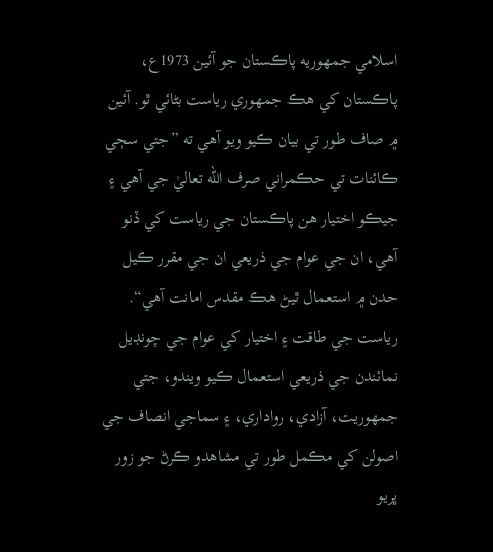اسلامي جمهوريه پاڪستان جو آئين 1973ع، پاڪستان کي هڪ جمهوري رياست بڻائي ٿو. آئين ۾ صاف طور تي بيان ڪيو ويو آهي ته ”جتي سڄي ڪائنات تي حڪمراني صرف الله تعاليٰ جي آهي ۽ جيڪو اختيار هن پاڪستان جي رياست کي ڏنو آهي، ان جي عوام جي ذريعي ان جي مقرر ڪيل حدن ۾ استعمال ٿيڻ هڪ مقدس امانت آهي“. رياست جي طاقت ۽ اختيار کي عوام جي چونڊيل نمائندن جي ذريعي استعمال ڪيو ويندو، جتي جمهوريت، آزادي، رواداري، ۽ سماجي انصاف جي اصولن کي مڪمل طور تي مشاهدو ڪرڻ جو زور ڀريو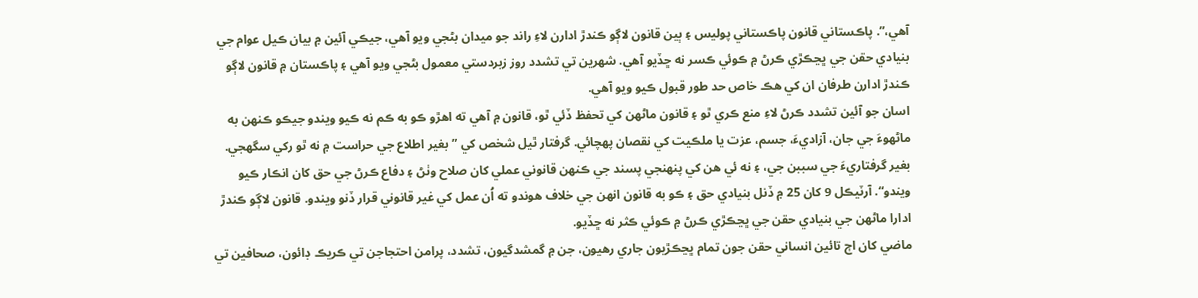آهي،”. پاڪستاني قانون پاڪستاني پوليس ۽ ٻين قانون لاڳو ڪندڙ ادارن لاءِ راند جو ميدان بڻجي ويو آهي، جيڪي آئين ۾ بيان ڪيل عوام جي بنيادي حقن جي ڀڃڪڙي ڪرڻ ۾ ڪوئي ڪسر نه ڇڏيو آهي. شهرين تي تشدد روز زبردستي معمول بڻجي ويو آهي ۽ پاڪستان ۾ قانون لاڳو ڪندڙ ادارن طرفان ان کي هڪ خاص حد طور قبول ڪيو ويو آهي.
اسان جو آئين تشدد ڪرڻ لاءِ منع ڪري ٿو ۽ قانون ماڻهن کي تحفظ ڏئي ٿو، قانون ۾ آهي ته اهڙو ڪو به ڪم نه ڪيو ويندو جيڪو ڪنهن به ماڻهوءَ جي جان، آزاديءَ، جسم، عزت يا ملڪيت کي نقصان پهچائي. گرفتار ٿيل شخص کي ”بغير اطلاع جي حراست ۾ نه ٿو رکي سگهجي. بغير گرفتاريءَ جي سببن جي، ۽ نه ئي هن کي پنهنجي پسند جي ڪنهن قانوني عملي کان صلاح وٺڻ ۽ دفاع ڪرڻ جي حق کان انڪار ڪيو ويندو“. آرٽيڪل 9 کان 25 ۾ ڏنل بنيادي حق ۽ ڪو به قانون انهن جي خلاف هوندو ته اُن عمل کي غير قانوني قرار ڏنو ويندو. قانون لاڳو ڪندڙ ادارا ماڻهن جي بنيادي حقن جي ڀڃڪڙي ڪرڻ ۾ ڪوئي ڪثر نه ڇڏيو.
ماضي کان اڄ تائين انساني حقن جون تمام ڀڃڪڙيون جاري رهيون، جن ۾ گمشدگيون، تشدد، پرامن احتجاجن تي ڪريڪ ڊائون، صحافين تي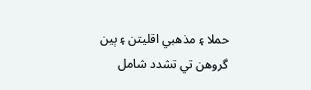حملا ۽ مذهبي اقليتن ۽ ٻين گروهن تي تشدد شامل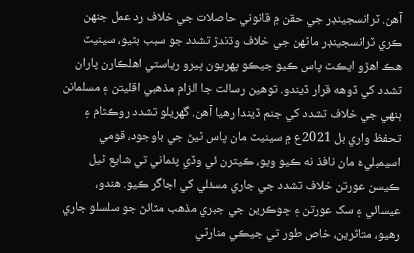آهن. ٽرانسجينڊر جي حقن ۾ قانوني حاصلات جي خلاف رد عمل جنهن ڪري ٽرانسجينڊر ماڻهن جي خلاف وڌندڙ تشدد جو سبب بڻيو، سينيٽ هڪ اهڙو ايڪٽ پاس ڪيو جيڪو پهريون ڀيرو رياستي اهلڪارن پاران تشدد کي ڏوهه قرار ڏيندو. توهين رسالت جا الزام مذهبي اقليتن ۽ مسلمانن ٻنهي جي خلاف تشدد کي جنم ڏيندا رهيا آهن. گھريلو تشدد روڪٿام ۽ تحفظ واري بل 2021ع ۾ سينيٽ مان پاس ٿيڻ جي باوجود، قومي اسيمبليءَ مان نافذ نه ڪيو ويو، ڪيترن ئي وڏي پئماني تي شايع ٿيل ڪيسن عورتن خلاف تشدد جي جاري مسئلي کي اجاگر ڪيو. ھندو، عيسائي ۽ سک عورتن ۽ ڇوڪرين جي جبري مذهب مٽائڻ جو سلسلو جاري رهيو، متاثرين، خاص طور تي جيڪي منارٽي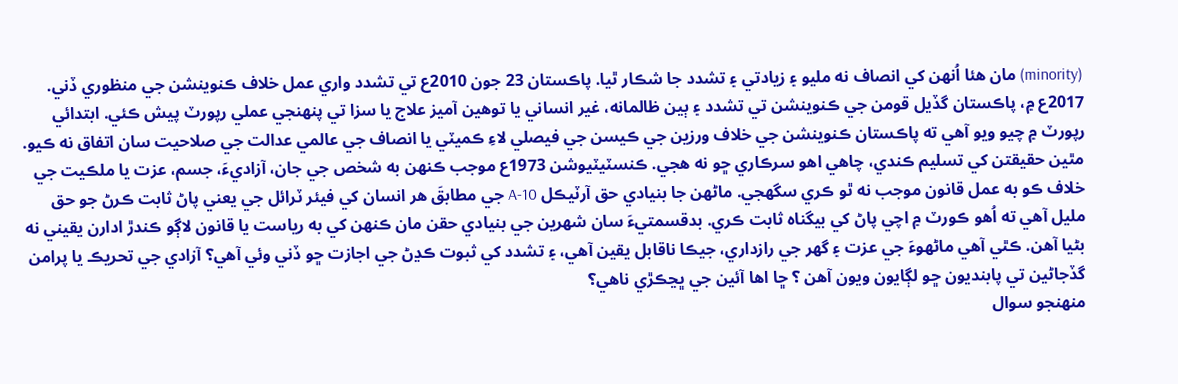(minority) مان هئا اُنھن کي انصاف نه مليو ۽ زيادتي ۽ تشدد جا شڪار ٿيا. پاڪستان 23 جون 2010ع تي تشدد واري عمل خلاف ڪنوينشن جي منظوري ڏني. 2017ع ۾، پاڪستان گڏيل قومن جي ڪنوينشن تي تشدد ۽ ٻين ظالمانه، غير انساني يا توهين آميز علاج يا سزا تي پنهنجي عملي رپورٽ پيش ڪئي. ابتدائي رپورٽ ۾ چيو ويو آهي ته پاڪستان ڪنوينشن جي خلاف ورزين جي ڪيسن جي فيصلي لاءِ ڪميٽي يا انصاف جي عالمي عدالت جي صلاحيت سان اتفاق نه ڪيو. مٿين حقيقتن کي تسليم ڪندي، چاهي اهو سرڪاري ڇو نه هجي. ڪنسٽيٽيوشن 1973ع موجب ڪنهن به شخص جي جان، آزاديءَ، جسم، عزت يا ملڪيت جي خلاف ڪو به عمل قانون موجب نه ٿو ڪري سگهجي. ماڻهن جا بنيادي حق آرٽيڪل 10-A جي مطابقَ هر انسان کي فيئر ٽرائل جي يعني پاڻ ثابت ڪرڻ جو حق مليل آهي ته اُهو ڪورٽ ۾ اچي پاڻ کي بيگناه ثابت ڪري. بدقسمتيءَ سان شهرين جي بنيادي حقن مان ڪنهن کي به رياست يا قانون لاڳو ڪندڙ ادارن يقيني نه بڻيا آهن. ڪٿي آهي ماڻهوءَ جي عزت ۽ گهر جي رازداري، جيڪا ناقابل يقين آهي، ۽ تشدد کي ثبوت ڪڍڻ جي اجازت ڇو ڏني وئي آهي؟ آزادي جي تحريڪ يا پرامن گڏجاڻين تي پابنديون ڇو لڳايون ويون آهن ؟ ڇا اها آئين جي ڀڃڪڙي ناهي؟
منهنجو سوال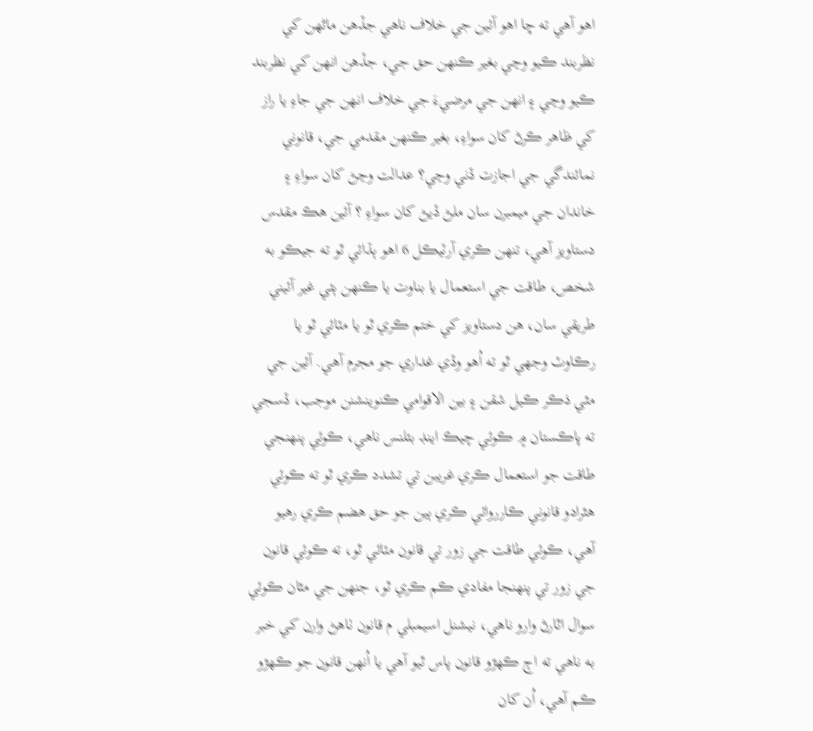اهو آهي ته ڇا اهو آئين جي خلاف ناهي جڏهن ماڻهن کي نظربند ڪيو وڃي بغير ڪنهن حق جي، جڏهن انهن کي نظربند ڪيو وڃي ۽ انهن جي مرضيءَ جي خلاف انهن جي جاءِ يا راز کي ظاهر ڪرڻ کان سواءِ، بغير ڪنهن مقدمي جي، قانوني نمائندگي جي اجازت ڏني وڃي؟ عدالت وڃڻ کان سواءِ ۽ خاندان جي ميمبرن سان ملڻ ڏيڻ کان سواءِ ؟ آئين هڪ مقدس دستاويز آهي، تنهن ڪري آرٽيڪل 6 اهو ٻڌائي ٿو ته جيڪو به شخص، طاقت جي استعمال يا بناوت يا ڪنهن ٻئي غير آئيني طريقي سان، هن دستاويز کي ختم ڪري ٿو يا مٽائي ٿو يا رڪاوٽ وجهي ٿو ته اُهو وڏي غداري جو مجرم آهي. آئين جي مٿي ذڪر ڪيل شقن ۽ بين الاقوامي ڪنوينشنن موجب، ڏسجي ته پاڪستان ۾ ڪوئي چيڪ اينڊ بئلنس ناهي، ڪوئي پنهنجي طاقت جو استعمال ڪري غريبن تي تشدد ڪري ٿو ته ڪوئي هٿرادو قانوني ڪارروائي ڪري ٻين جو حق هضم ڪري رهيو آهي، ڪوئي طاقت جي زور تي قانون مٽائي ٿو، ته ڪوئي قانون جي زور تي پنهنجا مفادي ڪم ڪري ٿو، جنهن جي مٿان ڪوئي سوال اٿارڻ وارو ناهي، نيشنل اسيمبلي م قانون ٺاهڻ وارن کي خبر به ناهي ته اڄ ڪهڙو قانون پاس ٿيو آهي يا اُنھن قانون جو ڪهڙو ڪم آهي، اُن کان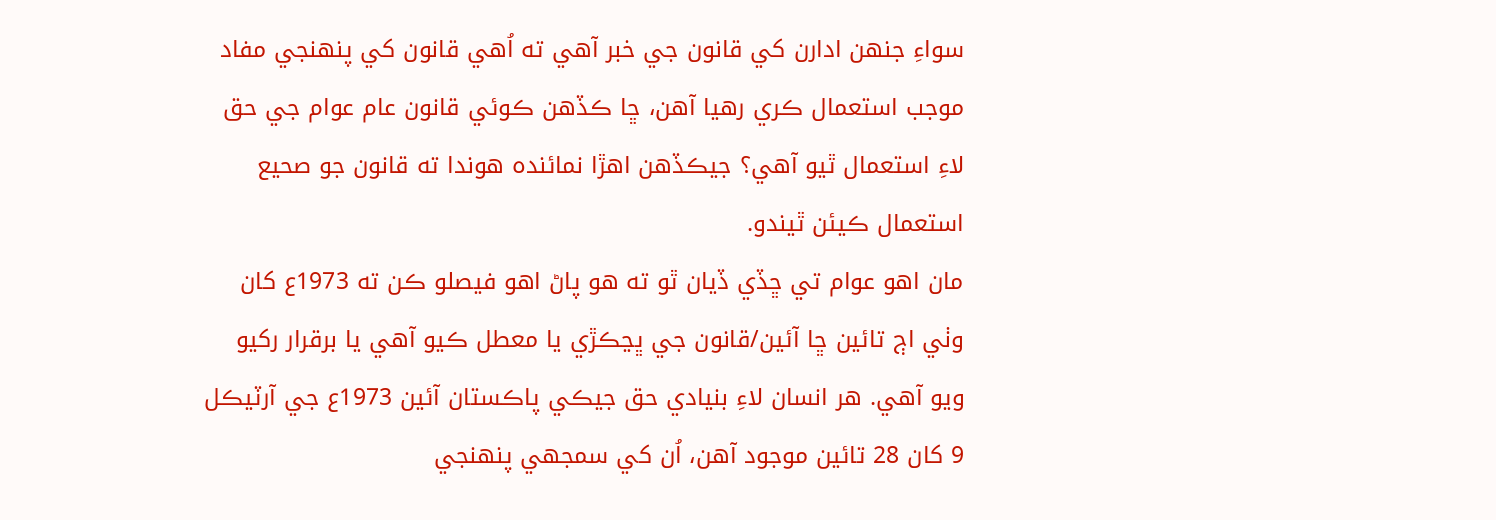سواءِ جنهن ادارن کي قانون جي خبر آهي ته اُهي قانون کي پنهنجي مفاد موجب استعمال ڪري رهيا آهن، ڇا ڪڏهن ڪوئي قانون عام عوام جي حق لاءِ استعمال ٿيو آهي؟ جيڪڏهن اهڙا نمائنده هوندا ته قانون جو صحيع استعمال ڪيئن ٿيندو.
مان اهو عوام تي ڇڏي ڏيان ٿو ته هو پاڻ اهو فيصلو ڪن ته 1973ع کان وٺي اڄ تائين ڇا آئين/قانون جي ڀڃڪڙي يا معطل ڪيو آهي يا برقرار رکيو ويو آهي. هر انسان لاءِ بنيادي حق جيڪي پاڪستان آئين 1973ع جي آرٽيڪل 9 کان 28 تائين موجود آهن، اُن کي سمجهي پنهنجي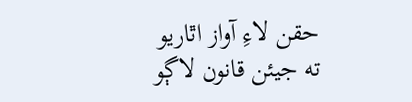حقن لاءِ آواز اٿاريو ته جيئن قانون لاڳو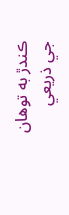ڪندڙ به توهان جي ذريعي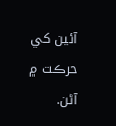آئين کي حرڪت ۾ آڻن.